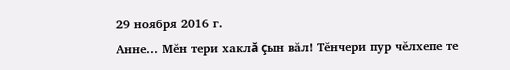29 ноября 2016 г.
Анне... Мĕн тери хаклă çын вăл! Тĕнчери пур чĕлхепе те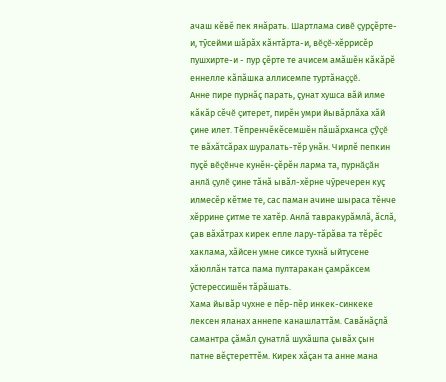ачаш кĕвĕ пек янăрать. Шартлама сивĕ çурçĕрте-и, тỹсейми шăрăх кăнтăрта-и, вĕçĕ-хĕррисĕр пушхирте-и - пур çĕрте те ачисем амăшĕн кăкăрĕ еннелле кăпăшка аллисемпе туртăнаççĕ.
Анне пире пурнăç парать, çунат хушса вăй илме кăкăр сĕчĕ çитерет, пирĕн умри йывăрлăха хăй çине илет. Тĕпренчĕкĕсемшĕн пăшăрханса çỹçĕ те вăхăтсăрах шуралать-тĕр унăн. Чирлĕ пепкин пуçĕ вĕçĕнче кунĕн-çĕрĕн ларма та, пурнăçăн анлă çулĕ çине тăнă ывăл-хĕрне чỹречерен куç илмесĕр кĕтме те, сас паман ачине шыраса тĕнче хĕррине çитме те хатĕр. Анлă тавракурăмлă, ăслă, çав вăхăтрах кирек епле лару-тăрăва та тĕрĕс хаклама, хăйсен умне сиксе тухнă ыйтусене хăюллăн татса пама пултаракан çамрăксем ỹстерессишĕн тăрăшать.
Хама йывăр чухне е пĕр-пĕр инкек-синкеке лексен яланах аннепе канашлаттăм. Савăнăçлă самантра çăмăл çунатлă шухăшпа çывăх çын патне вĕçтереттĕм. Кирек хăçан та анне мана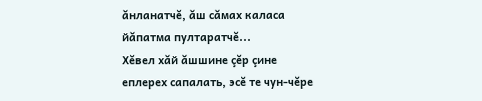ăнланатчĕ, ăш сăмах каласа йăпатма пултаратчĕ...
Хĕвел хăй ăшшине çĕр çине еплерех сапалать, эсĕ те чун-чĕре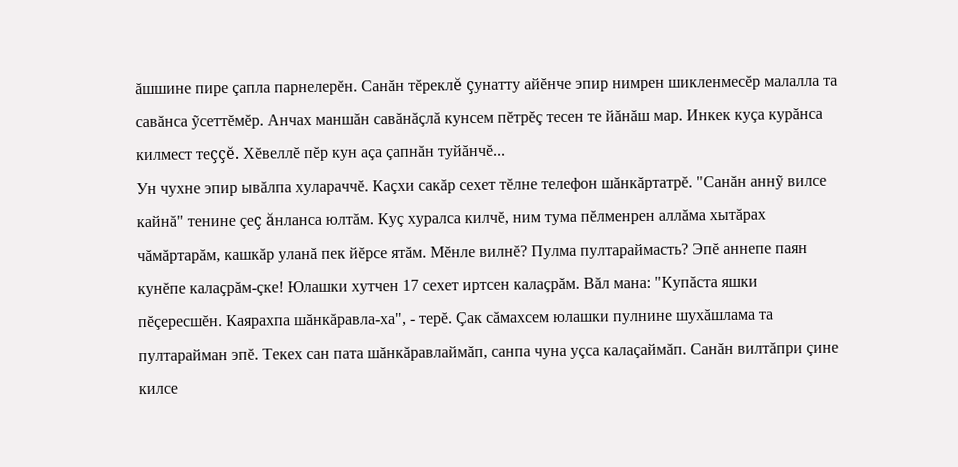ăшшине пире çапла парнелерĕн. Санăн тĕреклĕ çунатту айĕнче эпир нимрен шикленмесĕр малалла та савăнса ỹсеттĕмĕр. Анчах маншăн савăнăçлă кунсем пĕтрĕç тесен те йăнăш мар. Инкек куçа курăнса килмест теççĕ. Хĕвеллĕ пĕр кун аçа çапнăн туйăнчĕ...
Ун чухне эпир ывăлпа хулараччĕ. Каçхи сакăр сехет тĕлне телефон шăнкăртатрĕ. "Санăн аннỹ вилсе кайнă" тенине çеç ăнланса юлтăм. Куç хуралса килчĕ, ним тума пĕлменрен аллăма хытăрах чăмăртарăм, кашкăр уланă пек йĕрсе ятăм. Мĕнле вилнĕ? Пулма пултараймасть? Эпĕ аннепе паян кунĕпе калаçрăм-çке! Юлашки хутчен 17 сехет иртсен калаçрăм. Вăл мана: "Купăста яшки пĕçересшĕн. Каярахпа шăнкăравла-ха", - терĕ. Çак сăмахсем юлашки пулнине шухăшлама та пултарайман эпĕ. Текех сан пата шăнкăравлаймăп, санпа чуна уçса калаçаймăп. Санăн вилтăпри çине килсе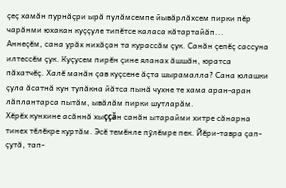çеç хамăн пурнăçри ырă пулăмсемпе йывăрлăхсем пирки пĕр чарăнми юхакан куççуле типĕтсе каласа кăтартайăп...
Аннеçĕм, сана урăх нихăçан та курассăм çук. Санăн çепĕç сассуна илтессĕм çук. Куçусем пирĕн çине яланах ăшшăн, юратса пăхатчĕç. Халĕ манăн çав куçсене ăçта шырамалла? Сана юлашки çула ăсатнă кун тупăкна йăтса пынă чухне те хама аран-аран лăплантарса пытăм, ывăлăм пирки шутларăм.
Хĕрĕх кунхине асăннă хыççăн санăн ытарайми хитре сăнарна тинех тĕлĕкре куртăм. Эсĕ темĕнле пỹлĕмре пек. Йĕри-тавра çап-çутă, тап-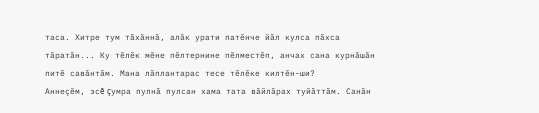таса. Хитре тум тăхăннă, алăк урати патĕнче йăл кулса пăхса тăратăн... Ку тĕлĕк мĕне пĕлтернине пĕлместĕп, анчах сана курнăшăн питĕ савăнтăм. Мана лăплантарас тесе тĕлĕке килтĕн-ши?
Аннеçĕм, эсĕ çумра пулнă пулсан хама тата вăйлăрах туйăттăм. Санăн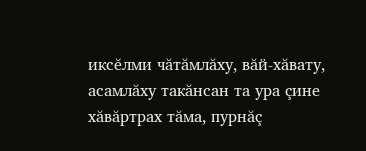иксĕлми чăтăмлăху, вăй-хăвату, асамлăху такăнсан та ура çине хăвăртрах тăма, пурнăç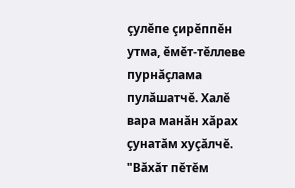çулĕпе çирĕппĕн утма, ĕмĕт-тĕллеве пурнăçлама пулăшатчĕ. Халĕ вара манăн хăрах çунатăм хуçăлчĕ. "Вăхăт пĕтĕм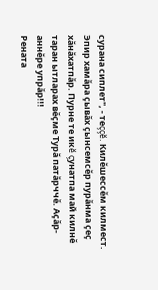сурана сиплет", - теççĕ. Килĕшессĕм килмест. Эпир хамăра çывăх çынсемсĕр пурăнма çеç хăнăхатпăр. Пурне те икĕ çунатпа май килнĕ таран ытларах вĕçме Турă патăрччĕ. Аçăр-аннĕре упрăр!!!
Рената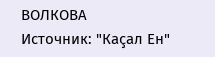ВОЛКОВА
Источник: "Каçал Ен"